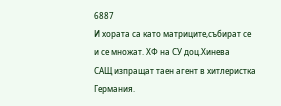6887
И хората са като матриците,събират се и се множат. ХФ на СУ доц.Хинева
САЩ изпращат таен агент в хитлеристка Германия.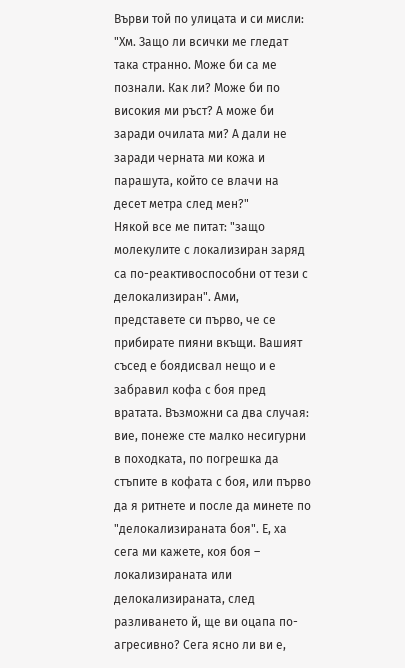Върви той по улицата и си мисли: "Хм. Защо ли всички ме гледат така странно. Може би са ме познали. Как ли? Може би по високия ми ръст? А може би заради очилата ми? А дали не заради черната ми кожа и парашута, който се влачи на десет метра след мен?"
Някой все ме питат: "защо молекулите с локализиран заряд са по-реактивоспособни от тези с делокализиран". Aми, представете си първо, че се прибирате пияни вкъщи. Вашият съсед е боядисвал нещо и е забравил кофа с боя пред вратата. Възможни са два случая: вие, понеже сте малко несигурни в походката, по погрешка да стъпите в кофата с боя, или първо да я ритнете и после да минете по "делокализираната боя". Е, ха сега ми кажете, коя боя – локализираната или делокализираната, след разливането й, ще ви оцапа по-агресивно? Сега ясно ли ви е,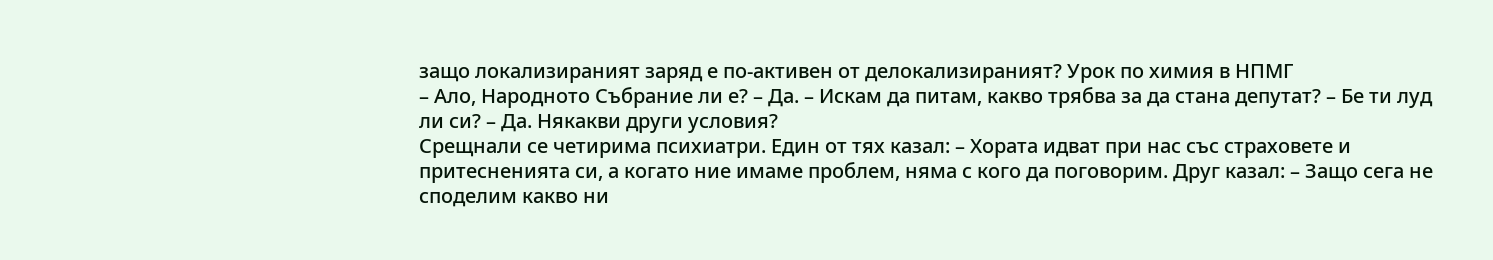защо локализираният заряд е по-активен от делокализираният? Урок по химия в НПМГ
– Ало, Народното Събрание ли е? – Да. – Искам да питам, какво трябва за да стана депутат? – Бе ти луд ли си? – Да. Някакви други условия?
Срещнали се четирима психиатри. Един от тях казал: – Хората идват при нас със страховете и притесненията си, а когато ние имаме проблем, няма с кого да поговорим. Друг казал: – Защо сега не споделим какво ни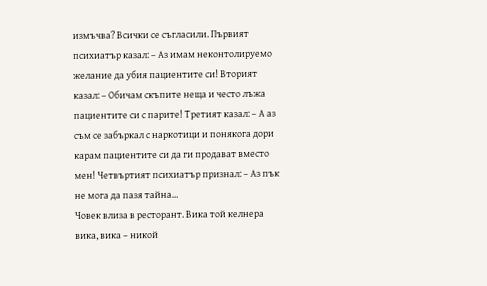измъчва? Всички се съгласили. Първият психиатър казал: – Аз имам неконтолируемо желание да убия пациентите си! Вторият казал: – Обичам скъпите неща и често лъжа пациентите си с парите! Третият казал: – А аз съм се забъркал с наркотици и понякога дори карам пациентите си да ги продават вместо мен! Четвъртият психиатър признал: – Аз пък не мога да пазя тайна…
Човек влиза в ресторант. Вика той келнера вика, вика – никой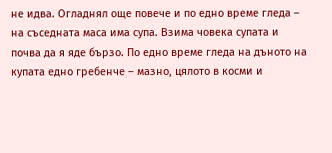не идва. Огладнял още повече и по едно време гледа – на съседната маса има супа. Взима човека супата и почва да я яде бързо. По едно време гледа на дъното на купата едно гребенче – мазно, цялото в косми и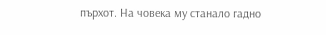пърхот. На човека му станало гадно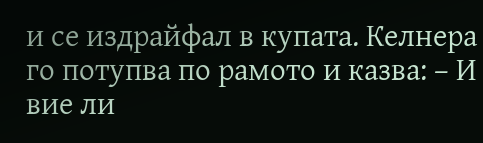и се издрайфал в купата. Келнера го потупва по рамото и казва: – И вие ли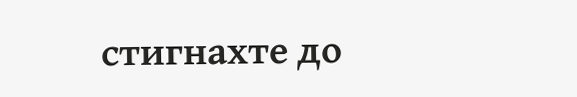стигнахте до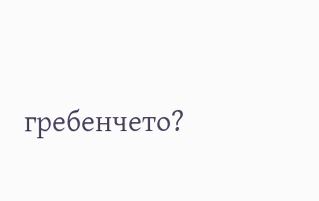гребенчето?